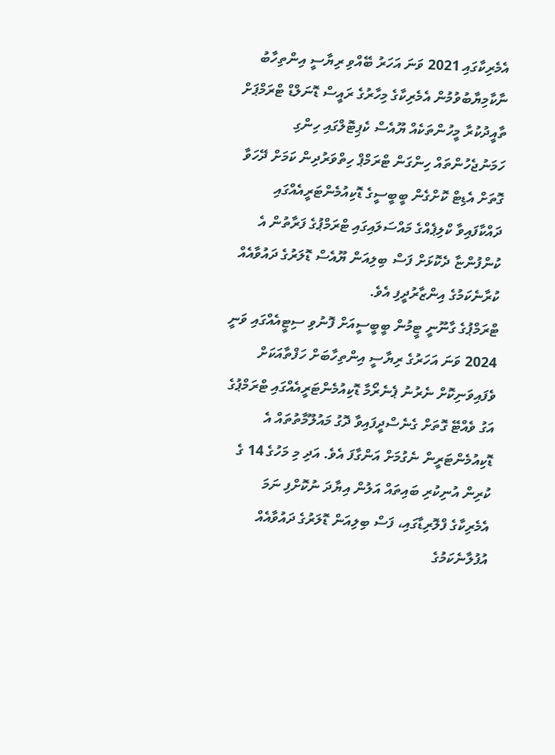އެމެރިކާގައި 2021 ވަނަ އަހަރު ބޭއްވި ރިޔާސީ އިންތިހާބު ނާކާމިޔާބުވުމުން އެމެރިކާގެ މިހާރުގެ ރައީސް ޑޮނަލްޑް ޓްރަމްޕަށް ތާއީދުކުރާ މީހުންތަކެއް ޔޫއެސް ކެޕިޓޮލްގައި ހިންގި ހަމަނުޖެހުންތައް ހިންގަން ޓްރަމްޕް ހިތްވަރުދިން ކަމަށް ދޭހަވާ ގޮތަށް އެޑިޓް ކޮށްގެން ބީބީސީގެ ޑޮކިއުމެންޓަރީއެއްގައި ދައްކާފައިވާ ކްލިޕެއްގެ މައްސަލައިގައި ޓްރަމްޕުގެ ފަރާތުން އެ ކުންފުންޏާ ދެކޮޅަށް ފަސް ބިލިއަން ޔޫއެސް ޑޮލަރުގެ ދައުވާއެއް ކުރާނެކަމުގެ އިންޒާރުދީފި އެވެ.
ޓްރަމްޕުގެ ގާނޫނީ ޓީމުން ބީބީސީއަށް ފޮނުވި ސިޓީއެއްގައި ވަނީ 2024 ވަނަ އަހަރުގެ ރިޔާސީ އިންތިހާބަށް ހަފްތާއަކަށް ވެފައިވަނިކޮށް ނެރުނު ޕެނެރޯމާ ޑޮކިއުމެންޓަރީއެއްގައި ޓްރަމްޕުގެ އަގު ވެއްޓޭ ގޮތަށް ގެނެސްދީފައިވާ ދޮގު މައުލޫމާތުތައް އެ ޑޮކިއުމެންޓަރީން ނެގުމަށް އަންގާފަ އެވެ. އަދި މި މަހުގެ 14 ގެ ކުރިން އުނިކުރި ބައިތައް އަލުން އިޔާދަ ނުކޮށްފި ނަމަ އެމެރިކާގެ ފްލޮރިޑާގައި، ފަސް ބިލިއަން ޑޮލަރުގެ ދައުވާއެއް އުފުލާނެކަމުގެ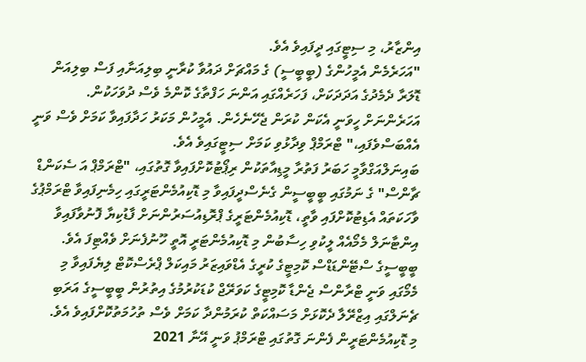އިންޒާރު، މި ސިޓީގައި ދީފައިވެ އެވެ.
"އަހަރެމެން އެމީހުންގެ (ބީބީސީ) ގެ މައްޗަށް ދައުވާ ކުރާނީ ބިލިއަނާއި ފަސް ބިލިއަން ޑޮލަރާ ދެމެދުގެ އަދަދަކަށް، ފަހަރެއްގައި އަންނަ ހަފްތާގެ ކޮންމެ ވެސް ދުވަހަކުން. އަހަރެންނަށް ހީވަނީ އެކަން ކުރަން ޖެހޭނެހެން. އެމީހުން މަކަރު ހަދާފައިވާ ކަމަށް ވެސް ވަނީ އެއްބަސްވެފައި،" ޓްރަމްޕް ވިދާޅުވި ކަމަށް ސިޓީގައިވެ އެވެ.
ބައިނަލްއަގްވާމީ ހަބަރު ފަތުރާ މީޑިއާތަކުން ރިޕޯޓުކޮށްފައިވާ ގޮތުގައި، "ޓްރަމްޕް އަ ސެކަންޑް ޗާންސް" ގެ ނަމުގައި ބީބީސީން ގެނެސްދީފައިވާ މި ޑޮކިއުމެންޓަރީގައި ހިމެނިފައިވާ ޓްރަމްޕުގެ ވާހަކަތައް އެޑިޓުކޮށްފައި ވާތީ، ޑޮކިއުމެންޓަރީގެ ޕްރޮޑިއުސަރުންނަށް ފާޑުކިޔާ ފޮނުވާފައިވާ އިންޓާނަލް މެމޯއެއް ލީކުވި ހިސާބުން މި ޑޮކިއުމެންޓަރީ އޮތީ ހޫނުފެނަށް ވެއްޓިފަ އެވެ.
ބީބީސީގެ ސްޓޭންޑަޑްސް ކޮމިޓީގެ ކުރީގެ އެޑްވައިޒަރު މައިކަލް ޕްރެސްކޮޓް ލިޔެފައިވާ މި މެމޯގައި ވަނީ ޓްރާންސް ޖެންޑާ ކޮމިޓީގެ ކަވަރޭޖް ކުޑަކުރުމުގެ އިތުރުން ބީބީސީގެ އަރަބި ޗެނަލްގައި އިޒްރޭލާ ދެކޮޅަށް މަސައްކަތް ކުރަމުންދާ ކަމަށް ވެސް ތުހުމަތުކޮށްފައިވެ އެވެ.
މި ޑޮކިއުމެންޓަރީން ފެންނަ ގޮތުގައި ޓްރަމްޕު ވަނީ އޭނާ 2021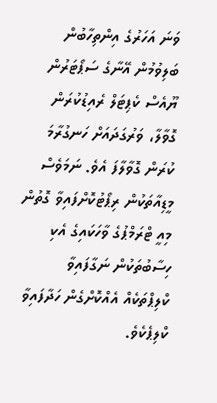ވަނަ އަހަރުގެ އިންތިހާބުން ބަލިވުމުން އޭނާގެ ސަޕޯޓަރުން ޔޫއެސް ކެޕިޓަލް ރެއިޑުކުރަން ގޮވާލާ، ވަރުގަދައަށް ހަނގުރާމަ ކުރަން ގޮވާލާފަ އެވެ. ނަމަވެސް މީޑިއާތަކުން ރިޕޯޓުކޮށްފައިވާ ގޮތުން މިއީ ޓްރަމްޕުގެ ވާހަކައިގެ އެކި ހިސާބުތަކުން ނަގާފައިވާ ކްލިޕްތަކެއް އެއްކޮށްގެން ހަދާފައިވާ ކްލިޕެކެވެ.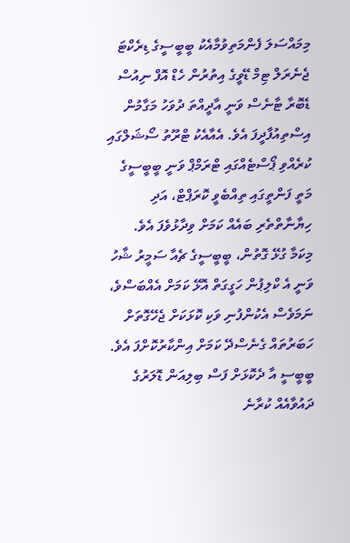މިމައްސަލަ ފެންމަތިވުމާއެކު ބީބީސީގެ ޑިރެކްޓަ ޖެނެރަލް ޓިމް ޑޭވީގެ އިތުރުން ހެޑް އޮފް ނިއުސް ޑެބޮރާ ޓާނެސް ވަނީ އާދީއްތަ ދުވަހު މަގާމުން އިސްތިއުފާދީފަ އެވެ. އެއާއެކު ޓްރޫތު ސޯޝަލްގައި ކުރެއްވި ޕޯސްޓެއްގައި ޓްރަމްޕް ވަނީ ބީބީސީގެ މަތީ ފަންތީގައި ތިއްބެވީ ކޮރަޕްޓް، އަދި ހިޔާނާތްތެރި ބައެއް ކަމަށް ވިދާޅުވެފަ އެވެ.
މިކަމާ ގުޅޭ ގޮތުން، ބީބީސީގެ ޗެއާ ސަމީރު ޝާހު ވަނީ އެ ކްލިޕުން ހަގީގަތް އޮޅޭ ކަމަށް އެއްބަސްވެ، ނަމަވެސް އެކުންފުނި ވަކި ކޮޅަކަށް ޖެހޭގޮތަށް ހަބަރުތައް ގެނެސްދޭ ކަމަށް އިންކާރުކޮށްފަ އެވެ.
ބީބީސީ އާ ދެކޮޅަށް ފަސް ބިލިއަން ޑޮލަރުގެ ދައުވާއެއް ކުރާނެ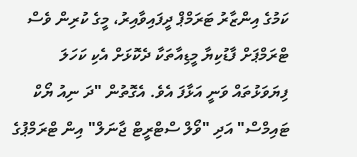ކަމުގެ އިންޒާރު ޓަރަމްޕް ދީފައިވާއިރު، މީގެ ކުރިން ވެސް ޓްރަމްޕަށް ފާޑުކިޔާ މީޑިއާތަކާ ދެކޮޅަށް އެކި ކަހަލަ ފިޔަވަޅުތައް ވަނީ އަޅާފަ އެވެ. އެގޮތުން "ދަ ނިއު ޔޯކް ޓައިމްސް" އަދި "ވޯލް ސްޓްރީޓް ޖާނަލް" އިން ޓްރަމްޕުގެ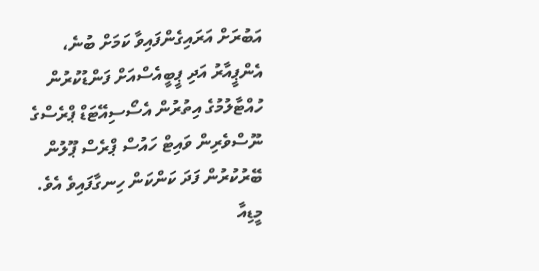އަބުރަށް އަރައިގެންފައިވާ ކަމަށް ބުނެ، އެންޕީއާރު އަދި ޕީބީއެސްއަށް ފަންޑުކުރުން ހުއްޓާލުމުގެ އިތުރުން އެސޯސިއޭޓަޑް ޕްރެސްގެ ނޫސްވެރިން ވައިޓް ހައުސް ޕްރެސް ޕޫލުން ބޭރުކުރުން ފަދަ ކަންކަން ހިނގާފައިވެ އެވެ.
މީޑިއާ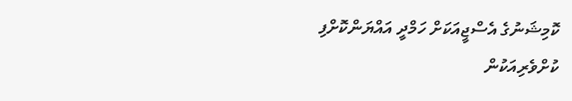ކޮމިޝަނުގެ އެސްޖީއަކަށް ހަމްދީ އައްޔަންކޮށްފި
ކުށްވެރިއަކުން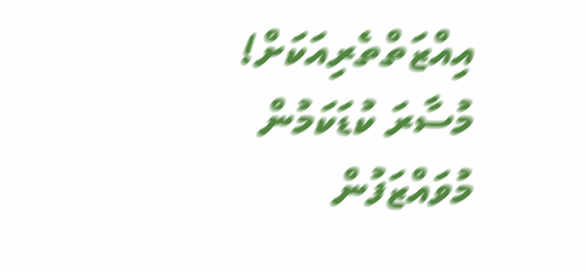އިއްޒަތްތެރިއަކަށް!
މުސާރަ ކުޑަކަމުން މުވައްޒަފުން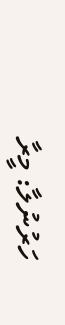ހަރުނުލާ: މީރާ